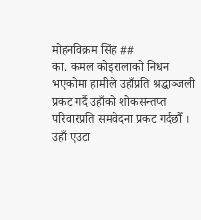मोहनविक्रम सिंह ##
का. कमल कोइरालाको निधन भएकोमा हामीले उहाँप्रति श्रद्धाञ्जली प्रकट गर्दै उहाँको शोकसन्तप्त परिवारप्रति समवेदना प्रकट गर्दछौँ ।
उहाँ एउटा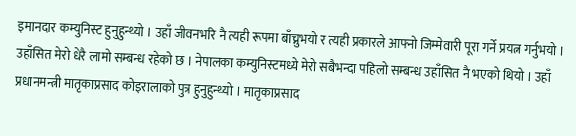इमानदार कम्युनिस्ट हुनुहुन्थ्यो । उहाँ जीवनभरि नै त्यही रूपमा बाँच्नुभयो र त्यही प्रकारले आफ्नो जिम्मेवारी पूरा गर्ने प्रयत्न गर्नुभयो ।
उहाँसित मेरो धेरै लामो सम्बन्ध रहेको छ । नेपालका कम्युनिस्टमध्ये मेरो सबैभन्दा पहिलो सम्बन्ध उहाँसित नै भएको थियो । उहाँ प्रधानमन्त्री मातृकाप्रसाद कोइरालाको पुत्र हुनुहुन्थ्यो । मातृकाप्रसाद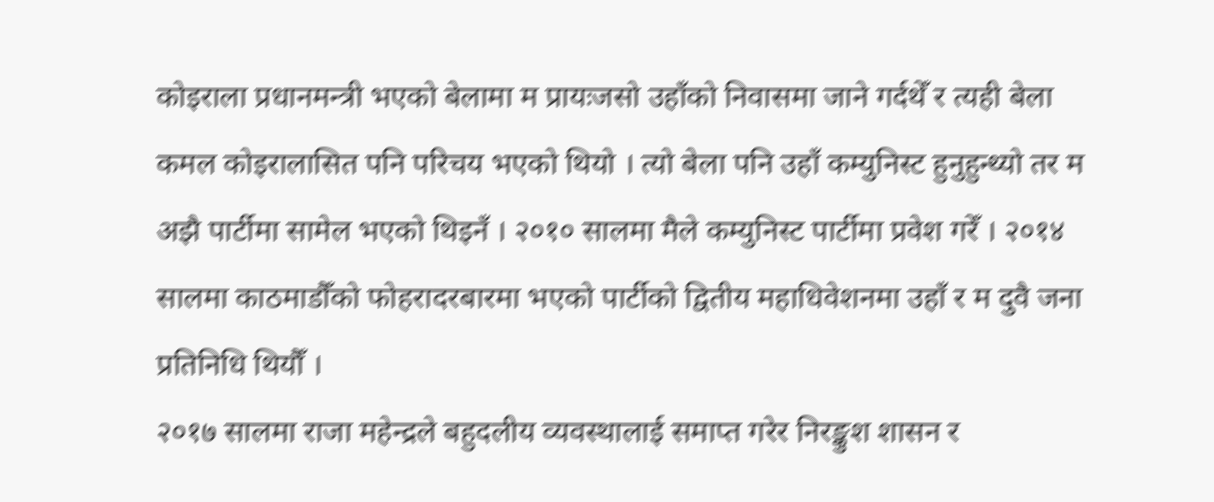कोइराला प्रधानमन्त्री भएको बेलामा म प्रायःजसो उहाँको निवासमा जाने गर्दथेँ र त्यही बेला कमल कोइरालासित पनि परिचय भएको थियो । त्यो बेला पनि उहाँ कम्युनिस्ट हुनुहुन्थ्यो तर म अझै पार्टीमा सामेल भएको थिइनँ । २०१० सालमा मैले कम्युनिस्ट पार्टीमा प्रवेश गरेँ । २०१४ सालमा काठमाडौँको फोहरादरबारमा भएको पार्टीको द्वितीय महाधिवेशनमा उहाँ र म दुवै जना प्रतिनिधि थियौँ ।
२०१७ सालमा राजा महेन्द्रले बहुदलीय व्यवस्थालाई समाप्त गरेर निरङ्कुश शासन र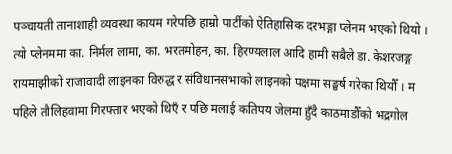पञ्चायती तानाशाही व्यवस्था कायम गरेपछि हाम्रो पार्टीको ऐतिहासिक दरभङ्गा प्लेनम भएको थियो । त्यो प्लेनममा का. निर्मल लामा, का. भरतमोहन, का. हिरण्यलाल आदि हामी सबैले डा. केशरजङ्ग रायमाझीको राजावादी लाइनका विरुद्ध र संविधानसभाको लाइनको पक्षमा सङ्घर्ष गरेका थियौँ । म पहिले तौलिहवामा गिरफ्तार भएको थिएँ र पछि मलाई कतिपय जेलमा हुँदै काठमाडौँको भद्रगोल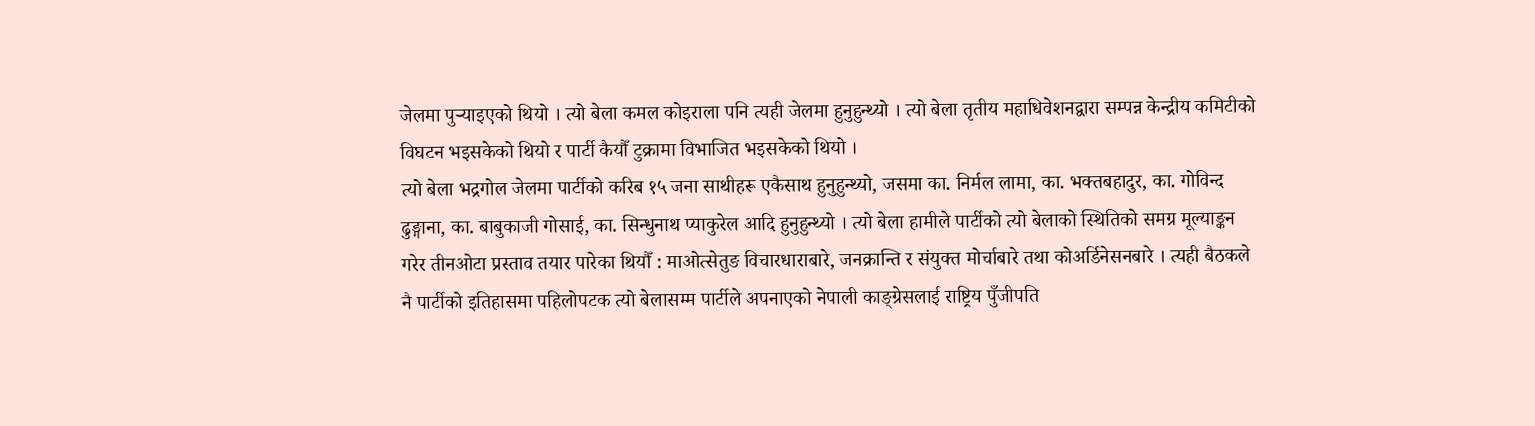जेलमा पुऱ्याइएको थियो । त्यो बेला कमल कोइराला पनि त्यही जेलमा हुनुहुन्थ्यो । त्यो बेला तृतीय महाधिवेशनद्वारा सम्पन्न केन्द्रीय कमिटीको विघटन भइसकेको थियो र पार्टी कैयौँ टुक्रामा विभाजित भइसकेको थियो ।
त्यो बेला भद्रगोल जेलमा पार्टीको करिब १५ जना साथीहरू एकैसाथ हुनुहुन्थ्यो, जसमा का. निर्मल लामा, का. भक्तबहादुर, का. गोविन्द ढुङ्गाना, का. बाबुकाजी गोसाई, का. सिन्धुनाथ प्याकुरेल आदि हुनुहुन्थ्यो । त्यो बेला हामीले पार्टीको त्यो बेलाको स्थितिको समग्र मूल्याङ्कन गरेर तीनओटा प्रस्ताव तयार पारेका थियौँ : माओत्सेतुङ विचारधाराबारे, जनक्रान्ति र संयुक्त मोर्चाबारे तथा कोअर्डिनेसनबारे । त्यही बैठकले नै पार्टीको इतिहासमा पहिलोपटक त्यो बेलासम्म पार्टीले अपनाएको नेपाली काङ्ग्रेसलाई राष्ट्रिय पुँजीपति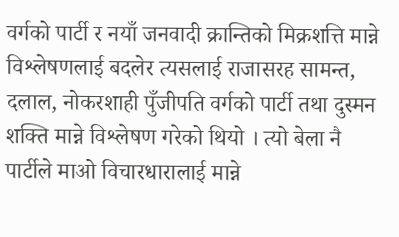वर्गको पार्टी र नयाँ जनवादी क्रान्तिको मिक्रशत्ति मान्ने विश्लेषणलाई बदलेर त्यसलाई राजासरह सामन्त, दलाल, नोकरशाही पुँजीपति वर्गको पार्टी तथा दुस्मन शक्ति मान्ने विश्लेषण गरेको थियो । त्यो बेला नै पार्टीले माओ विचारधारालाई मान्ने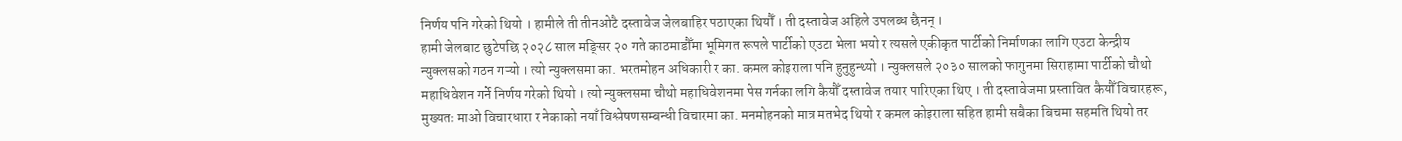निर्णय पनि गरेको थियो । हामीले ती तीनओटै दस्तावेज जेलबाहिर पठाएका थियौँ । ती दस्तावेज अहिले उपलब्ध छैनन् ।
हामी जेलबाट छुटेपछि २०२८ साल मङ्सिर २० गते काठमाडौँमा भूमिगत रूपले पार्टीको एउटा भेला भयो र त्यसले एकीकृत पार्टीको निर्माणका लागि एउटा केन्द्रीय न्युक्लसको गठन गऱ्यो । त्यो न्युक्लसमा का. भरतमोहन अधिकारी र का. कमल कोइराला पनि हुनुहुन्थ्यो । न्युक्लसले २०३० सालको फागुनमा सिराहामा पार्टीको चौथो महाधिवेशन गर्ने निर्णय गरेको थियो । त्यो न्युक्लसमा चौथो महाधिवेशनमा पेस गर्नका लगि कैयौँ दस्तावेज तयार पारिएका थिए । ती दस्तावेजमा प्रस्तावित कैयौँ विचारहरू, मुख्यतः माओ विचारधारा र नेकाको नयाँ विश्लेषणसम्बन्धी विचारमा का. मनमोहनको मात्र मतभेद थियो र कमल कोइराला सहित हामी सबैका बिचमा सहमति थियो तर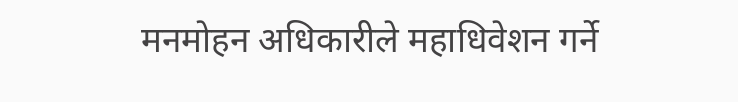मनमोहन अधिकारीले महाधिवेशन गर्ने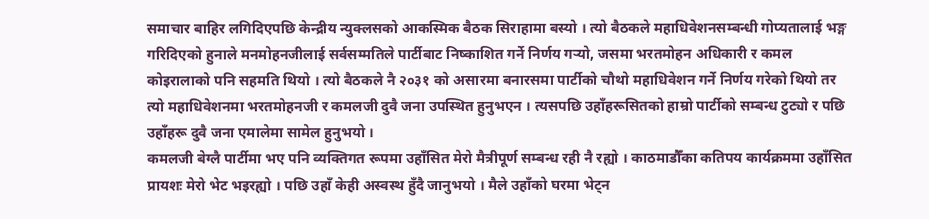समाचार बाहिर लगिदिएपछि केन्द्रीय न्युक्लसको आकस्मिक बैठक सिराहामा बस्यो । त्यो बैठकले महाधिवेशनसम्बन्धी गोप्यतालाई भङ्ग गरिदिएको हुनाले मनमोहनजीलाई सर्वसम्मतिले पार्टीबाट निष्काशित गर्ने निर्णय गऱ्यो, जसमा भरतमोहन अधिकारी र कमल कोइरालाको पनि सहमति थियो । त्यो बैठकले नै २०३१ को असारमा बनारसमा पार्टीको चौथो महाधिवेशन गर्ने निर्णय गरेको थियो तर त्यो महाधिवेशनमा भरतमोहनजी र कमलजी दुवै जना उपस्थित हुनुभएन । त्यसपछि उहाँहरूसितको हाम्रो पार्टीको सम्बन्ध टुट्यो र पछि उहाँहरू दुवै जना एमालेमा सामेल हुनुभयो ।
कमलजी बेग्लै पार्टीमा भए पनि व्यक्तिगत रूपमा उहाँसित मेरो मैत्रीपूर्ण सम्बन्ध रही नै रह्यो । काठमाडौँका कतिपय कार्यक्रममा उहाँसित प्रायशः मेरो भेट भइरह्यो । पछि उहाँ केही अस्वस्थ हुँदै जानुभयो । मैले उहाँको घरमा भेट्न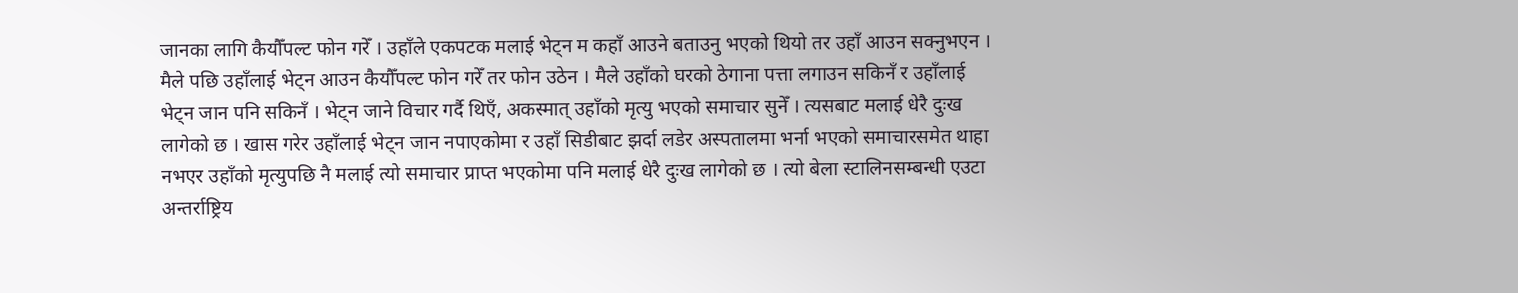जानका लागि कैयौँपल्ट फोन गरेँ । उहाँले एकपटक मलाई भेट्न म कहाँ आउने बताउनु भएको थियो तर उहाँ आउन सक्नुभएन । मैले पछि उहाँलाई भेट्न आउन कैयौँपल्ट फोन गरेँ तर फोन उठेन । मैले उहाँको घरको ठेगाना पत्ता लगाउन सकिनँ र उहाँलाई भेट्न जान पनि सकिनँ । भेट्न जाने विचार गर्दै थिएँ, अकस्मात् उहाँको मृत्यु भएको समाचार सुनेँ । त्यसबाट मलाई धेरै दुःख लागेको छ । खास गरेर उहाँलाई भेट्न जान नपाएकोमा र उहाँ सिडीबाट झर्दा लडेर अस्पतालमा भर्ना भएको समाचारसमेत थाहा नभएर उहाँको मृत्युपछि नै मलाई त्यो समाचार प्राप्त भएकोमा पनि मलाई धेरै दुःख लागेको छ । त्यो बेला स्टालिनसम्बन्धी एउटा अन्तर्राष्ट्रिय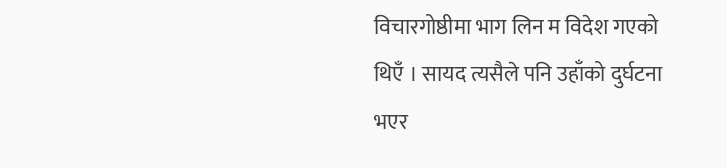विचारगोष्ठीमा भाग लिन म विदेश गएको थिएँ । सायद त्यसैले पनि उहाँको दुर्घटना भएर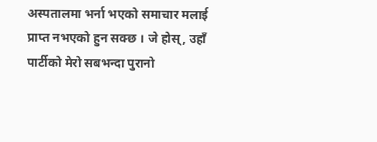अस्पतालमा भर्ना भएको समाचार मलाई प्राप्त नभएको हुन सक्छ । जे होस्, उहाँ पार्टीको मेरो सबभन्दा पुरानो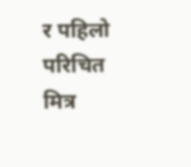र पहिलो परिचित मित्र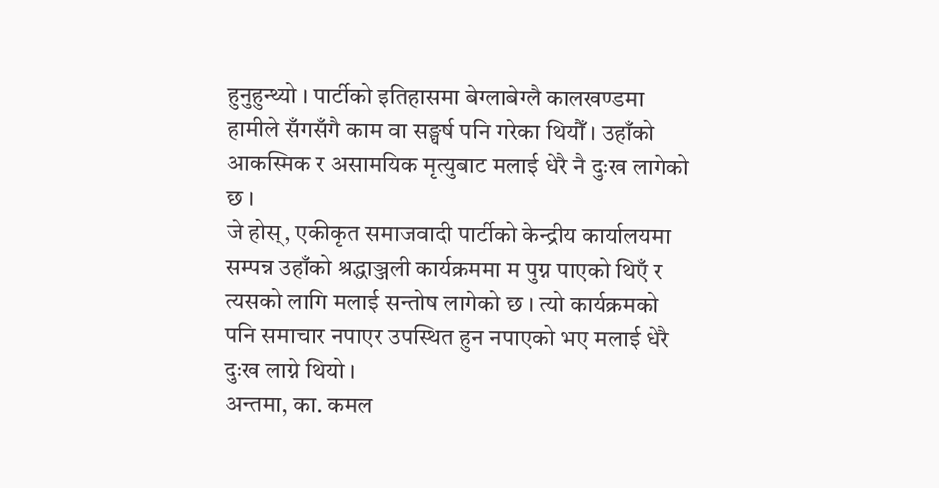हुनुहुन्थ्यो । पार्टीको इतिहासमा बेग्लाबेग्लै कालखण्डमा हामीले सँगसँगै काम वा सङ्घर्ष पनि गरेका थियौँ । उहाँको आकस्मिक र असामयिक मृत्युबाट मलाई धेरै नै दुःख लागेको छ ।
जे होस्, एकीकृत समाजवादी पार्टीको केन्द्रीय कार्यालयमा सम्पन्न उहाँको श्रद्धाञ्जली कार्यक्रममा म पुग्न पाएको थिएँ र त्यसको लागि मलाई सन्तोष लागेको छ । त्यो कार्यक्रमको पनि समाचार नपाएर उपस्थित हुन नपाएको भए मलाई धेरै दुःख लाग्ने थियो ।
अन्तमा, का. कमल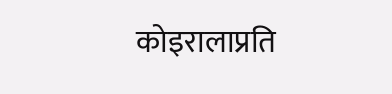कोइरालाप्रति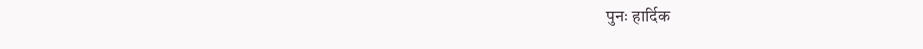पुनः हार्दिक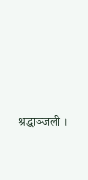श्रद्धाञ्जली ।